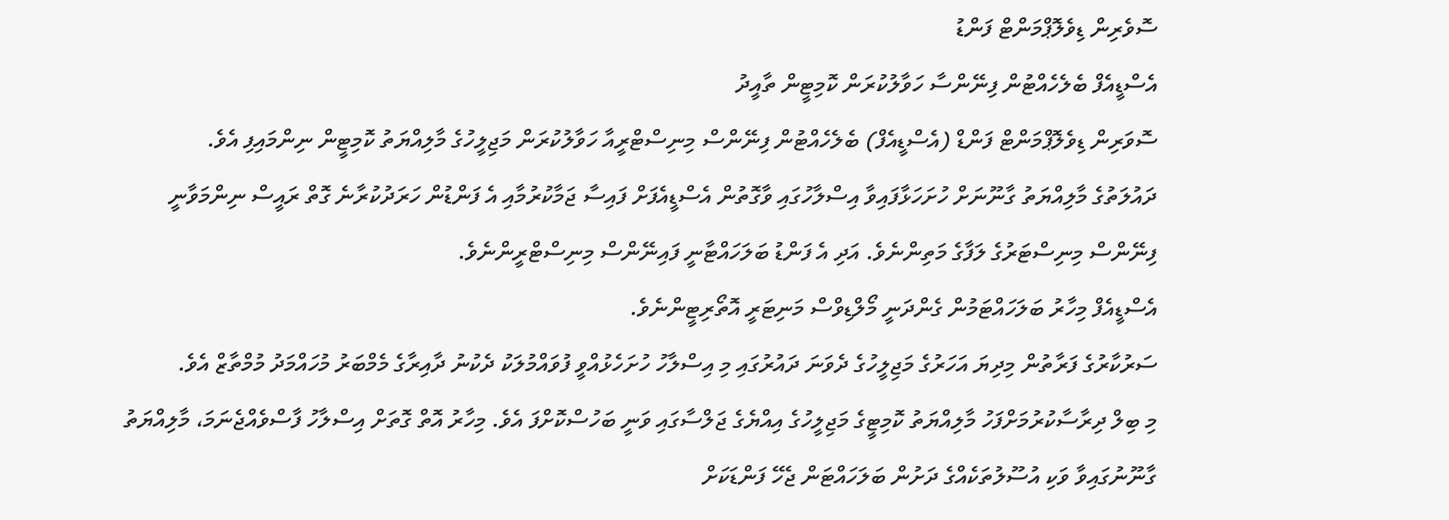ސޮވެރިން ޑިވެލޮޕްމަންޓް ފަންޑު
އެސްޑީއެފް ބެލެހެއްޓުން ފިނޭންސާ ހަވާލުކުރަން ކޮމިޓީން ތާއީދު
ސޮވަރިން ޑިވެލޮޕްމަންޓް ފަންޑް (އެސްޑީއެފް) ބެލެހެއްޓުން ފިނޭންސް މިނިސްޓްރީއާ ހަވާލުކުރަން މަޖިލީހުގެ މާލިއްޔަތު ކޮމިޓީން ނިންމައިފި އެވެ.
ދައުލަތުގެ މާލިއްޔަތު ގާނޫނަށް ހުށަހަޅާފައިވާ އިސްލާހުގައި ވާގޮތުން އެސްޑީއެފަށް ފައިސާ ޖަމާކުރުމާއި އެ ފަންޑުން ހަރަދުކުރާނެ ގޮތް ރައީސް ނިންމަވާނީ ފިނޭންސް މިނިސްޓަރުގެ ލަފާގެ މަތިންނެވެ. އަދި އެ ފަންޑު ބަލަހައްޓާނީ ފައިނޭންސް މިނިސްޓްރީންނެވެ.
އެސްޑީއެފް މިހާރު ބަލަހައްޓަމުން ގެންދަނީ މޯލްޑިވްސް މަނިޓަރީ އޮތޯރިޓީންނެވެ.
ސަރުކާރުގެ ފަރާތުން މިދިޔަ އަހަރުގެ މަޖިލީހުގެ ދެވަނަ ދައުރުގައި މި އިސްލާހު ހުށަހެޅުއްވީ ފުވައްމުލަކު ދެކުނު ދާއިރާގެ މެމްބަރު މުހައްމަދު މުމްތާޒް އެވެ.
މި ބިލް ދިރާސާކުރުމަށްފަހު މާލިއްޔަތު ކޮމިޓީގެ މަޖިލީހުގެ އިއްޔެގެ ޖަލްސާގައި ވަނީ ބަހުސްކޮށްފަ އެވެ. މިހާރު އޮތް ގޮތަށް އިސްލާހު ފާސްވެއްޖެނަމަ، މާލިއްޔަތު ގާނޫނުގައިވާ ވަކި އުސޫލުތަކެއްގެ ދަށުން ބަލަހައްޓަން ޖެހޭ ފަންޑަކަށް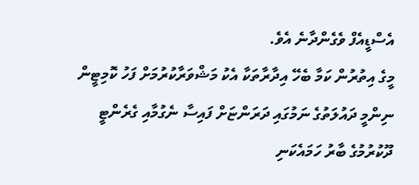އެސްޑީއެފް ވެގެންދާނެ އެވެ.
މީގެ އިތުރުން ކަމާ ބެހޭ އިދާރާތަކާ އެކު މަޝްވަރާކުރުމަށް ފަހު ކޮމިޓީން ނިންމީ ދައުލަތުގެ ނަމުގައި ދަރަންޏަށް ފައިސާ ނެގުމާއި ގެރެންޓީ ދޫކުރުމުގެ ބާރު ހަމައެކަނި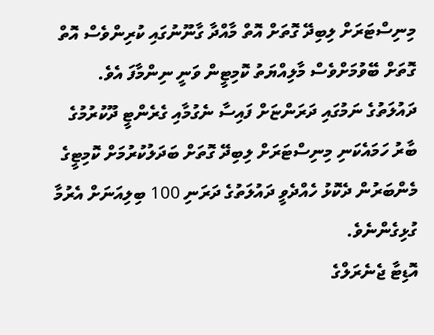މިނިސްޓަރަށް ލިބިދޭ ގޮތަށް އޮތް މާއްދާ ގާނޫނުގައި ކުރިންވެސް އޮތް ގޮތަށް ބޭވުމަށްވެސް މާލިއްޔަތު ކޮމިޓީން ވަނީ ނިންމާފަ އެވެ.
ދައުލަތުގެ ނަމުގައި ދަރަންޏަށް ފައިސާ ނެގުމާއި ގެރެންޓީ ދޫކުރުމުގެ ބާރު ހަމައެކަނި މިނިސްޓަރަށް ލިބިދޭ ގޮތަށް ބަދަލުކުރުމަށް ކޮމިޓީގެ މެންބަރުން ދެކޮޅު ހެއްދެވީ ދައުލަތުގެ ދަރަނި 100 ބިލިއަނަށް އެރުމާ ގުޅިގެންނެވެ.
އޮޑިޓާ ޖެނެރަލްގެ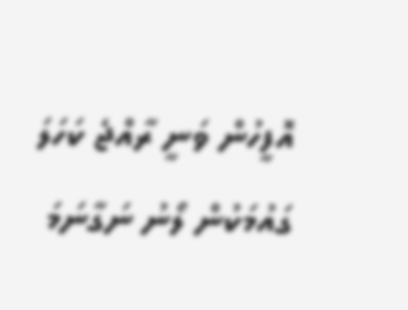އޮފީހުން ވަނީ ރާއްޖެ ކަހަލަ ގައުމަކުން ލޯނު ނަގާނަމަ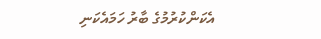އެކަންކުރުމުގެ ބާރު ހަމައެކަނި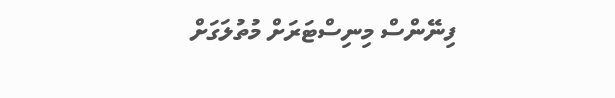ފިނޭންސް މިނިސްޓަރަށް މުތުލަގަށް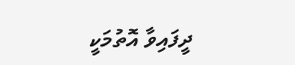ދީފައިވާ އޮތުމަކީ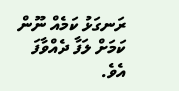ރަނގަޅު ކަމެއް ނޫން ކަމަށް ލަފާ ދެއްވާފަ އެވެ.